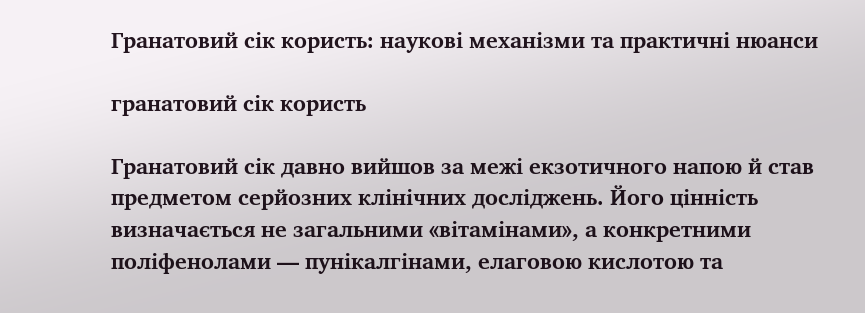Гранатовий сік користь: наукові механізми та практичні нюанси

гранатовий сік користь

Гранатовий сік давно вийшов за межі екзотичного напою й став предметом серйозних клінічних досліджень. Його цінність визначається не загальними «вітамінами», а конкретними поліфенолами — пунікалгінами, елаговою кислотою та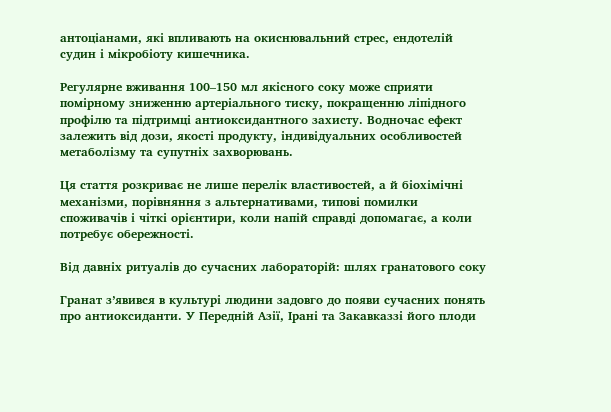антоціанами, які впливають на окиснювальний стрес, ендотелій судин і мікробіоту кишечника.

Регулярне вживання 100–150 мл якісного соку може сприяти помірному зниженню артеріального тиску, покращенню ліпідного профілю та підтримці антиоксидантного захисту. Водночас ефект залежить від дози, якості продукту, індивідуальних особливостей метаболізму та супутніх захворювань.

Ця стаття розкриває не лише перелік властивостей, а й біохімічні механізми, порівняння з альтернативами, типові помилки споживачів і чіткі орієнтири, коли напій справді допомагає, а коли потребує обережності.

Від давніх ритуалів до сучасних лабораторій: шлях гранатового соку

Гранат з’явився в культурі людини задовго до появи сучасних понять про антиоксиданти. У Передній Азії, Ірані та Закавказзі його плоди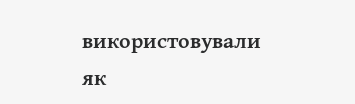використовували як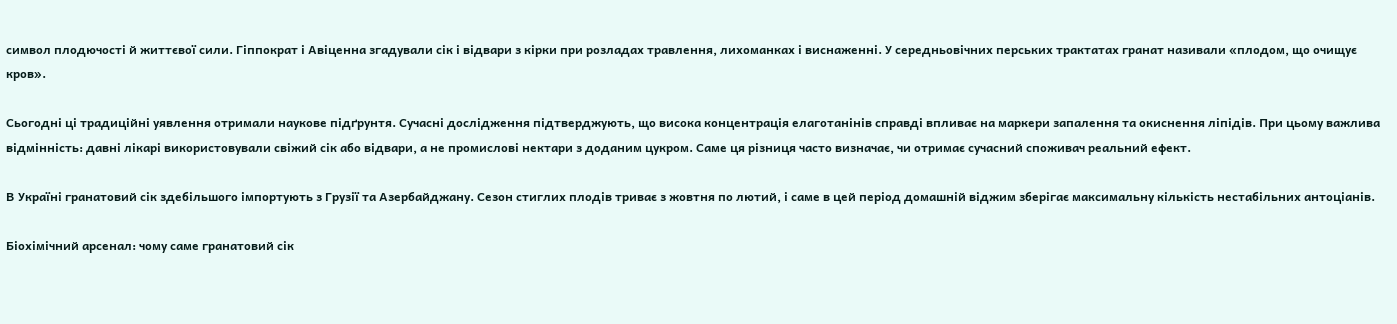символ плодючості й життєвої сили. Гіппократ і Авіценна згадували сік і відвари з кірки при розладах травлення, лихоманках і виснаженні. У середньовічних перських трактатах гранат називали «плодом, що очищує кров».

Сьогодні ці традиційні уявлення отримали наукове підґрунтя. Сучасні дослідження підтверджують, що висока концентрація елаготанінів справді впливає на маркери запалення та окиснення ліпідів. При цьому важлива відмінність: давні лікарі використовували свіжий сік або відвари, а не промислові нектари з доданим цукром. Саме ця різниця часто визначає, чи отримає сучасний споживач реальний ефект.

В Україні гранатовий сік здебільшого імпортують з Грузії та Азербайджану. Сезон стиглих плодів триває з жовтня по лютий, і саме в цей період домашній віджим зберігає максимальну кількість нестабільних антоціанів.

Біохімічний арсенал: чому саме гранатовий сік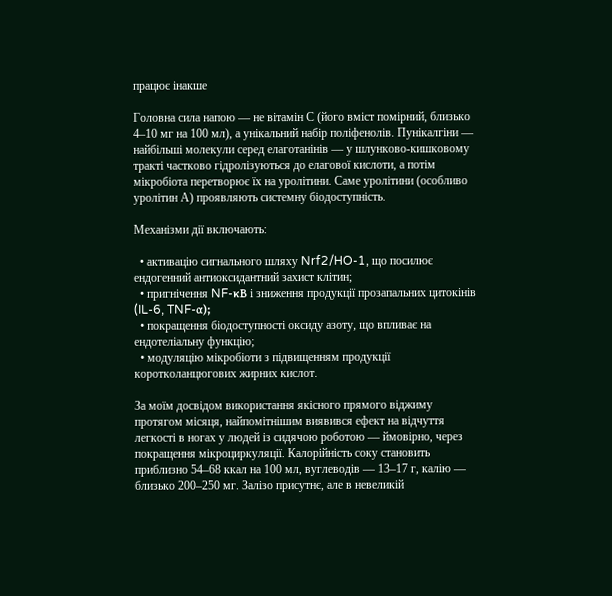працює інакше

Головна сила напою — не вітамін С (його вміст помірний, близько 4–10 мг на 100 мл), а унікальний набір поліфенолів. Пунікалгіни — найбільші молекули серед елаготанінів — у шлунково-кишковому тракті частково гідролізуються до елагової кислоти, а потім мікробіота перетворює їх на уролітини. Саме уролітини (особливо уролітин А) проявляють системну біодоступність.

Механізми дії включають:

  • активацію сигнального шляху Nrf2/HO-1, що посилює ендогенний антиоксидантний захист клітин;
  • пригнічення NF-κB і зниження продукції прозапальних цитокінів (IL-6, TNF-α);
  • покращення біодоступності оксиду азоту, що впливає на ендотеліальну функцію;
  • модуляцію мікробіоти з підвищенням продукції коротколанцюгових жирних кислот.

За моїм досвідом використання якісного прямого віджиму протягом місяця, найпомітнішим виявився ефект на відчуття легкості в ногах у людей із сидячою роботою — ймовірно, через покращення мікроциркуляції. Калорійність соку становить приблизно 54–68 ккал на 100 мл, вуглеводів — 13–17 г, калію — близько 200–250 мг. Залізо присутнє, але в невеликій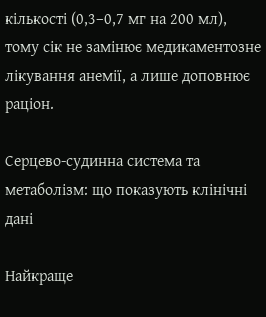кількості (0,3–0,7 мг на 200 мл), тому сік не замінює медикаментозне лікування анемії, а лише доповнює раціон.

Серцево-судинна система та метаболізм: що показують клінічні дані

Найкраще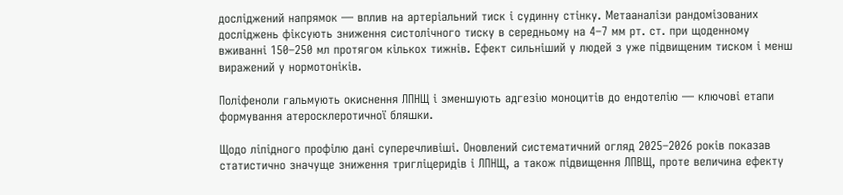досліджений напрямок — вплив на артеріальний тиск і судинну стінку. Метааналізи рандомізованих досліджень фіксують зниження систолічного тиску в середньому на 4–7 мм рт. ст. при щоденному вживанні 150–250 мл протягом кількох тижнів. Ефект сильніший у людей з уже підвищеним тиском і менш виражений у нормотоніків.

Поліфеноли гальмують окиснення ЛПНЩ і зменшують адгезію моноцитів до ендотелію — ключові етапи формування атеросклеротичної бляшки.

Щодо ліпідного профілю дані суперечливіші. Оновлений систематичний огляд 2025–2026 років показав статистично значуще зниження тригліцеридів і ЛПНЩ, а також підвищення ЛПВЩ, проте величина ефекту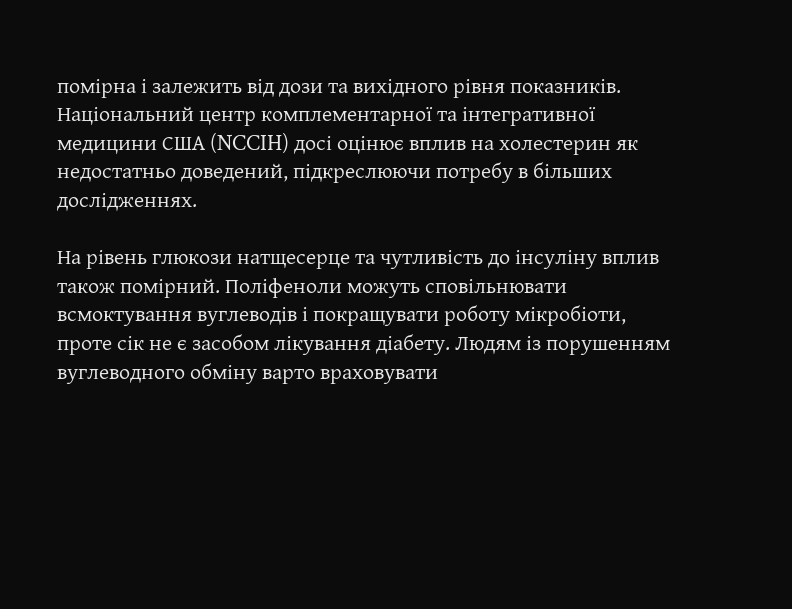помірна і залежить від дози та вихідного рівня показників. Національний центр комплементарної та інтегративної медицини США (NCCIH) досі оцінює вплив на холестерин як недостатньо доведений, підкреслюючи потребу в більших дослідженнях.

На рівень глюкози натщесерце та чутливість до інсуліну вплив також помірний. Поліфеноли можуть сповільнювати всмоктування вуглеводів і покращувати роботу мікробіоти, проте сік не є засобом лікування діабету. Людям із порушенням вуглеводного обміну варто враховувати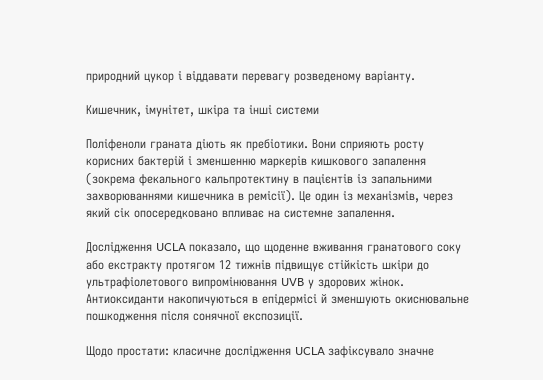природний цукор і віддавати перевагу розведеному варіанту.

Кишечник, імунітет, шкіра та інші системи

Поліфеноли граната діють як пребіотики. Вони сприяють росту корисних бактерій і зменшенню маркерів кишкового запалення (зокрема фекального кальпротектину в пацієнтів із запальними захворюваннями кишечника в ремісії). Це один із механізмів, через який сік опосередковано впливає на системне запалення.

Дослідження UCLA показало, що щоденне вживання гранатового соку або екстракту протягом 12 тижнів підвищує стійкість шкіри до ультрафіолетового випромінювання UVB у здорових жінок. Антиоксиданти накопичуються в епідермісі й зменшують окиснювальне пошкодження після сонячної експозиції.

Щодо простати: класичне дослідження UCLA зафіксувало значне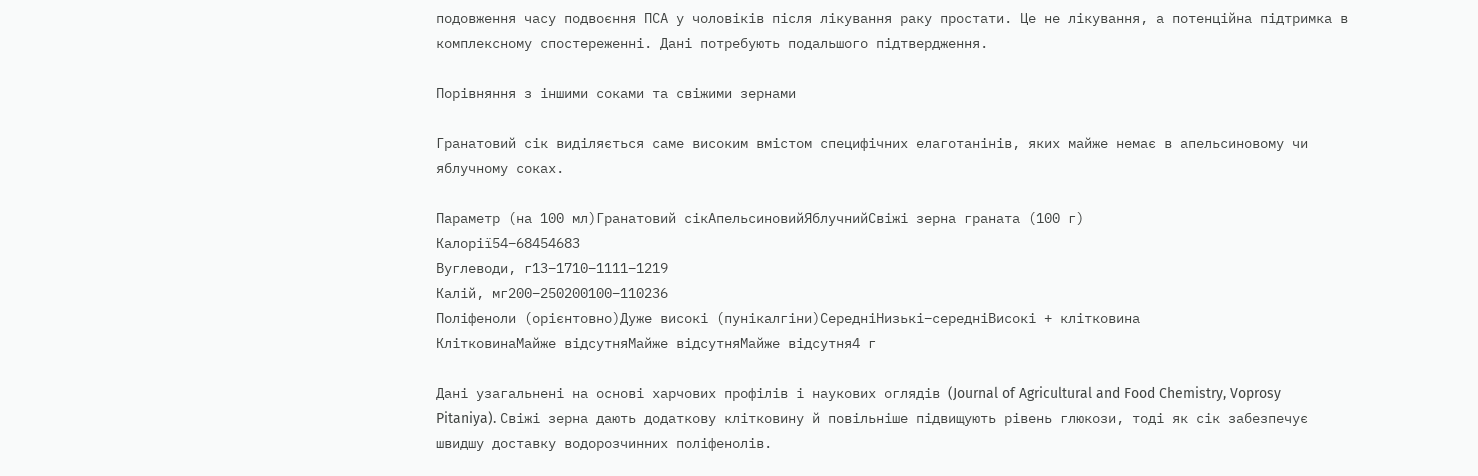подовження часу подвоєння ПСА у чоловіків після лікування раку простати. Це не лікування, а потенційна підтримка в комплексному спостереженні. Дані потребують подальшого підтвердження.

Порівняння з іншими соками та свіжими зернами

Гранатовий сік виділяється саме високим вмістом специфічних елаготанінів, яких майже немає в апельсиновому чи яблучному соках.

Параметр (на 100 мл)Гранатовий сікАпельсиновийЯблучнийСвіжі зерна граната (100 г)
Калорії54–68454683
Вуглеводи, г13–1710–1111–1219
Калій, мг200–250200100–110236
Поліфеноли (орієнтовно)Дуже високі (пунікалгіни)СередніНизькі–середніВисокі + клітковина
КлітковинаМайже відсутняМайже відсутняМайже відсутня4 г

Дані узагальнені на основі харчових профілів і наукових оглядів (Journal of Agricultural and Food Chemistry, Voprosy Pitaniya). Свіжі зерна дають додаткову клітковину й повільніше підвищують рівень глюкози, тоді як сік забезпечує швидшу доставку водорозчинних поліфенолів.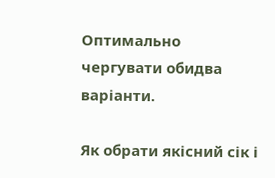Оптимально чергувати обидва варіанти.

Як обрати якісний сік і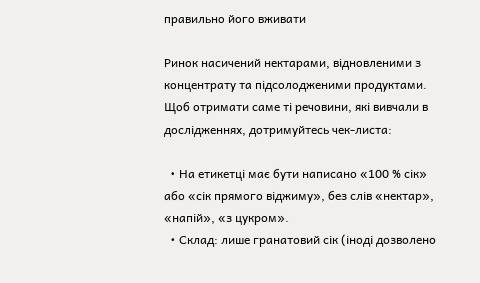правильно його вживати

Ринок насичений нектарами, відновленими з концентрату та підсолодженими продуктами. Щоб отримати саме ті речовини, які вивчали в дослідженнях, дотримуйтесь чек-листа:

  • На етикетці має бути написано «100 % сік» або «сік прямого віджиму», без слів «нектар», «напій», «з цукром».
  • Склад: лише гранатовий сік (іноді дозволено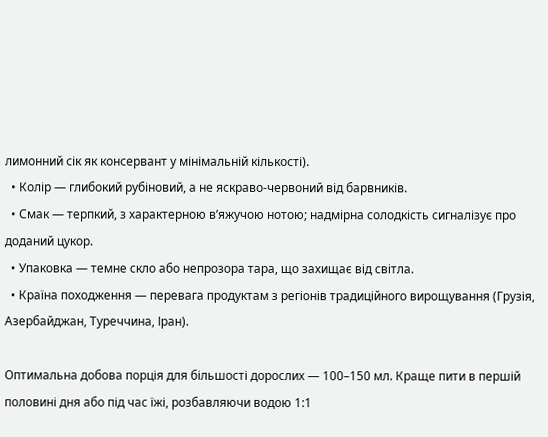лимонний сік як консервант у мінімальній кількості).
  • Колір — глибокий рубіновий, а не яскраво-червоний від барвників.
  • Смак — терпкий, з характерною в’яжучою нотою; надмірна солодкість сигналізує про доданий цукор.
  • Упаковка — темне скло або непрозора тара, що захищає від світла.
  • Країна походження — перевага продуктам з регіонів традиційного вирощування (Грузія, Азербайджан, Туреччина, Іран).

Оптимальна добова порція для більшості дорослих — 100–150 мл. Краще пити в першій половині дня або під час їжі, розбавляючи водою 1:1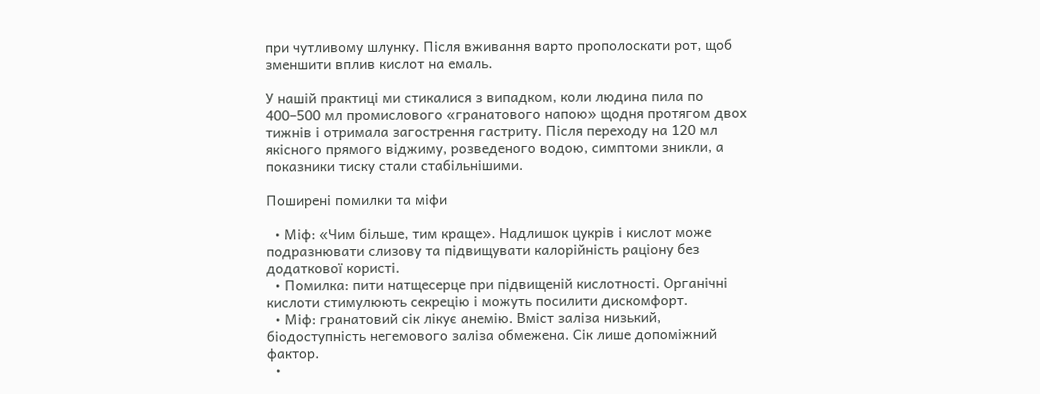при чутливому шлунку. Після вживання варто прополоскати рот, щоб зменшити вплив кислот на емаль.

У нашій практиці ми стикалися з випадком, коли людина пила по 400–500 мл промислового «гранатового напою» щодня протягом двох тижнів і отримала загострення гастриту. Після переходу на 120 мл якісного прямого віджиму, розведеного водою, симптоми зникли, а показники тиску стали стабільнішими.

Поширені помилки та міфи

  • Міф: «Чим більше, тим краще». Надлишок цукрів і кислот може подразнювати слизову та підвищувати калорійність раціону без додаткової користі.
  • Помилка: пити натщесерце при підвищеній кислотності. Органічні кислоти стимулюють секрецію і можуть посилити дискомфорт.
  • Міф: гранатовий сік лікує анемію. Вміст заліза низький, біодоступність негемового заліза обмежена. Сік лише допоміжний фактор.
  •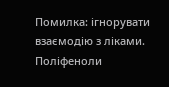Помилка: ігнорувати взаємодію з ліками. Поліфеноли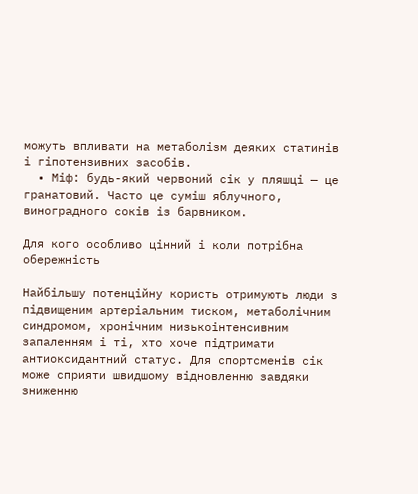можуть впливати на метаболізм деяких статинів і гіпотензивних засобів.
  • Міф: будь-який червоний сік у пляшці — це гранатовий. Часто це суміш яблучного, виноградного соків із барвником.

Для кого особливо цінний і коли потрібна обережність

Найбільшу потенційну користь отримують люди з підвищеним артеріальним тиском, метаболічним синдромом, хронічним низькоінтенсивним запаленням і ті, хто хоче підтримати антиоксидантний статус. Для спортсменів сік може сприяти швидшому відновленню завдяки зниженню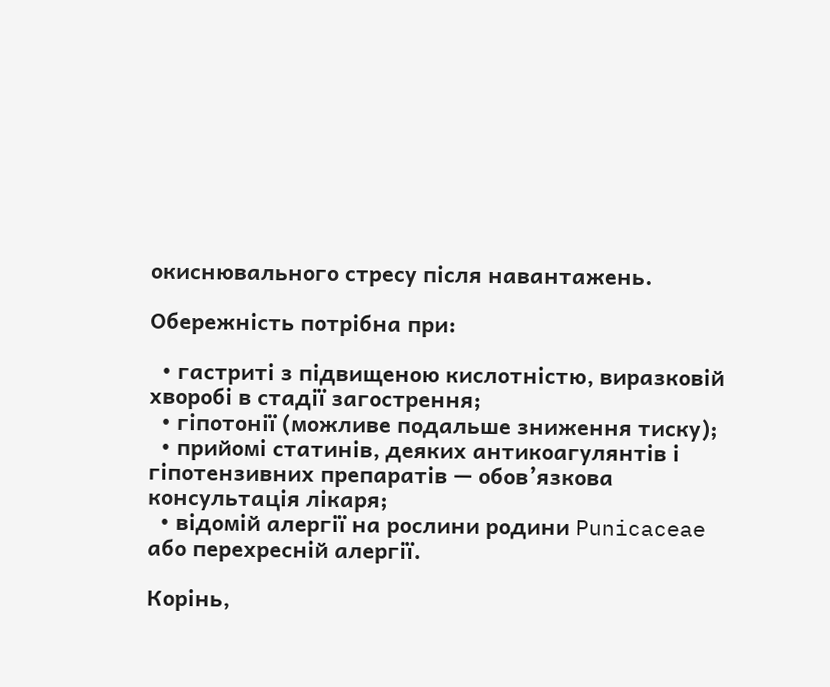окиснювального стресу після навантажень.

Обережність потрібна при:

  • гастриті з підвищеною кислотністю, виразковій хворобі в стадії загострення;
  • гіпотонії (можливе подальше зниження тиску);
  • прийомі статинів, деяких антикоагулянтів і гіпотензивних препаратів — обов’язкова консультація лікаря;
  • відомій алергії на рослини родини Punicaceae або перехресній алергії.

Корінь,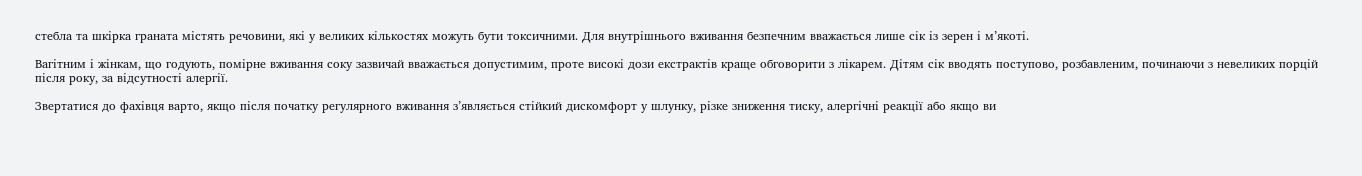стебла та шкірка граната містять речовини, які у великих кількостях можуть бути токсичними. Для внутрішнього вживання безпечним вважається лише сік із зерен і м’якоті.

Вагітним і жінкам, що годують, помірне вживання соку зазвичай вважається допустимим, проте високі дози екстрактів краще обговорити з лікарем. Дітям сік вводять поступово, розбавленим, починаючи з невеликих порцій після року, за відсутності алергії.

Звертатися до фахівця варто, якщо після початку регулярного вживання з’являється стійкий дискомфорт у шлунку, різке зниження тиску, алергічні реакції або якщо ви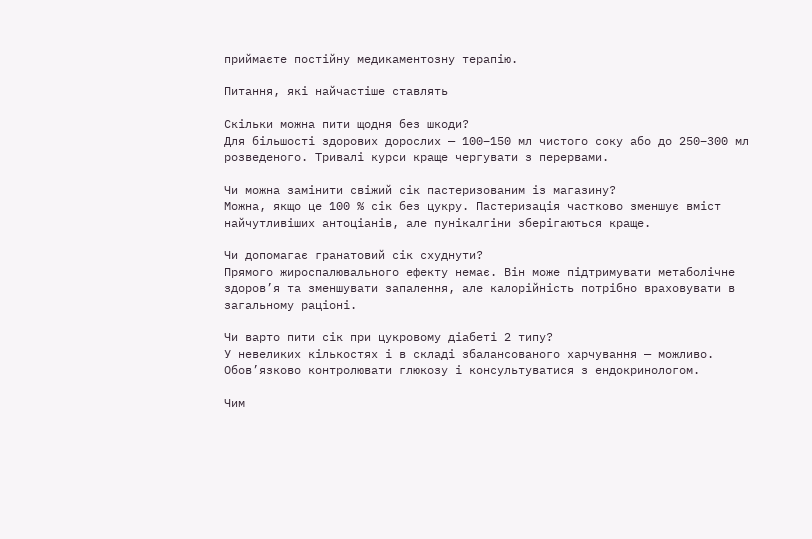приймаєте постійну медикаментозну терапію.

Питання, які найчастіше ставлять

Скільки можна пити щодня без шкоди?
Для більшості здорових дорослих — 100–150 мл чистого соку або до 250–300 мл розведеного. Тривалі курси краще чергувати з перервами.

Чи можна замінити свіжий сік пастеризованим із магазину?
Можна, якщо це 100 % сік без цукру. Пастеризація частково зменшує вміст найчутливіших антоціанів, але пунікалгіни зберігаються краще.

Чи допомагає гранатовий сік схуднути?
Прямого жироспалювального ефекту немає. Він може підтримувати метаболічне здоров’я та зменшувати запалення, але калорійність потрібно враховувати в загальному раціоні.

Чи варто пити сік при цукровому діабеті 2 типу?
У невеликих кількостях і в складі збалансованого харчування — можливо. Обов’язково контролювати глюкозу і консультуватися з ендокринологом.

Чим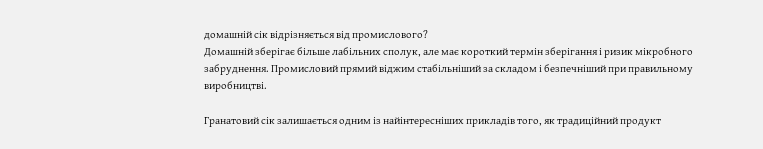домашній сік відрізняється від промислового?
Домашній зберігає більше лабільних сполук, але має короткий термін зберігання і ризик мікробного забруднення. Промисловий прямий віджим стабільніший за складом і безпечніший при правильному виробництві.

Гранатовий сік залишається одним із найінтересніших прикладів того, як традиційний продукт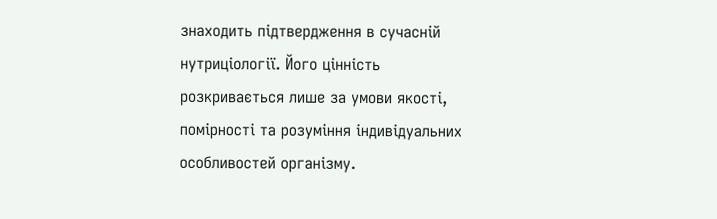знаходить підтвердження в сучасній нутриціології. Його цінність розкривається лише за умови якості, помірності та розуміння індивідуальних особливостей організму.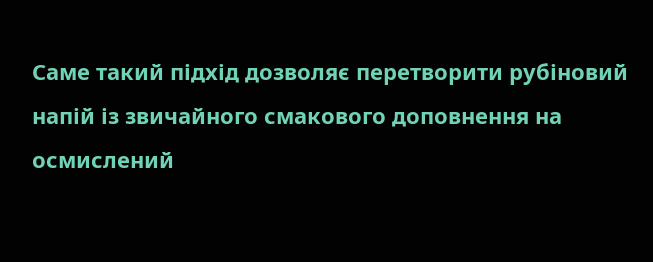Саме такий підхід дозволяє перетворити рубіновий напій із звичайного смакового доповнення на осмислений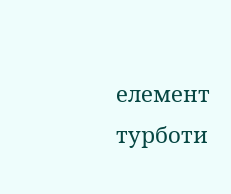елемент турботи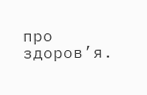про здоров’я.